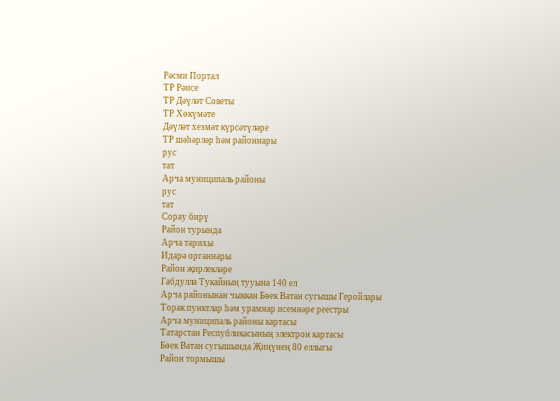Рәсми Портал
ТР Рәисе
ТР Дәүләт Советы
ТР Хөкүмәте
Дәүләт хезмәт күрсәтүләре
ТР шәһәрләр һәм районнары
рус
тат
Арча муниципаль районы
рус
тат
Сорау бирү
Район турында
Арча тарихы
Идарә органнары
Район җирлекләре
Габдулла Тукайның тууына 140 ел
Арча районынан чыккан Бөек Ватан сугышы Геройлары
Торак пунктлар һәм урамнар исемнәре реестры
Арча муниципаль районы картасы
Татарстан Республикасының электрон картасы
Бөек Ватан сугышында Җиңүнең 80 еллыгы
Район тормышы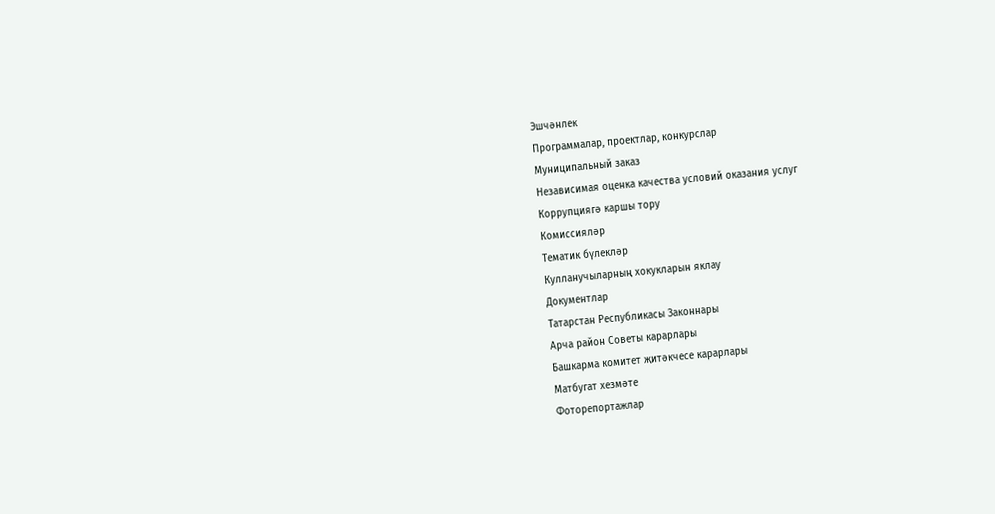Эшчәнлек
Программалар, проектлар, конкурслар
Муниципальный заказ
Независимая оценка качества условий оказания услуг
Коррупциягә каршы тору
Комиссияләр
Тематик бүлекләр
Кулланучыларның хокукларын яклау
Документлар
Татарстан Республикасы Законнары
Арча район Советы карарлары
Башкарма комитет җитәкчесе карарлары
Матбугат хезмәте
Фоторепортажлар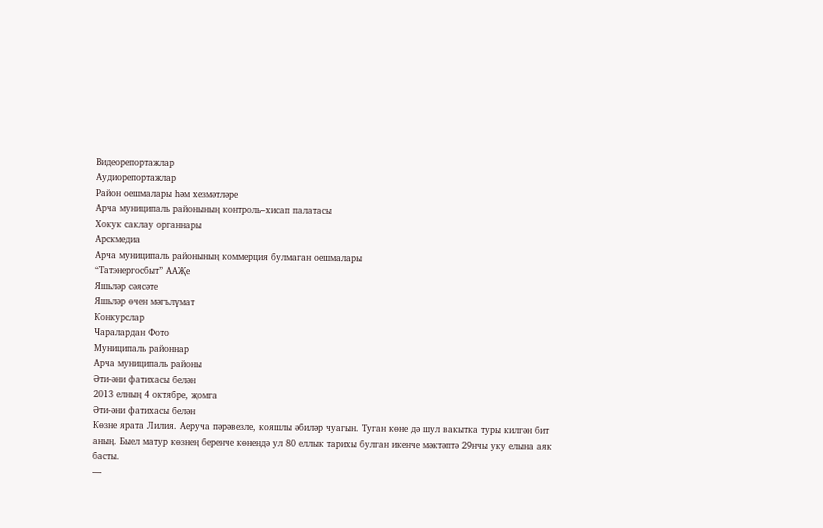Видеорепортажлар
Аудиорепортажлар
Район оешмалары һәм хезмәтләре
Арча муниципаль районының контроль–хисап палатасы
Хокук саклау органнары
Арскмедиа
Арча муниципаль районының коммерция булмаган оешмалары
“Татэнергосбыт” ААҖе
Яшьләр сәясәте
Яшьләр өчен мәгълүмат
Конкурслар
Чаралардан Фото
Муниципаль районнар
Арча муниципаль районы
Әти-әни фатихасы белән
2013 елның 4 октябре, җомга
Әти-әни фатихасы белән
Көзне ярата Лилия. Аеруча пәрәвезле, кояшлы әбиләр чуагын. Туган көне дә шул вакытка туры килгән бит аның. Быел матур көзнең беренче көнендә ул 80 еллык тарихы булган икенче мәктәптә 29нчы уку елына аяк басты.
—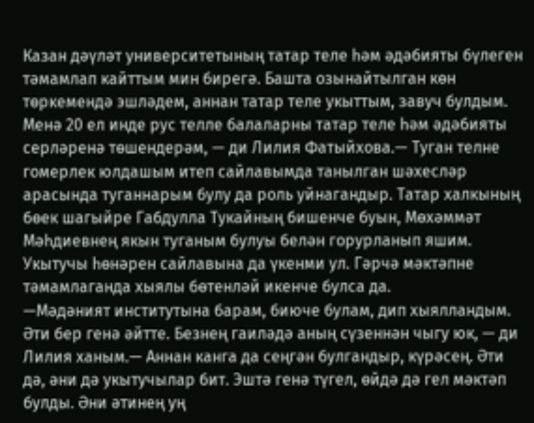Казан дәүләт университетының татар теле һәм әдәбияты бүлеген тәмамлап кайттым мин бирегә. Башта озынайтылган көн төркемендә эшләдем, аннан татар теле укыттым, завуч булдым. Менә 20 ел инде рус телле балаларны татар теле һәм әдәбияты серләренә төшендерәм, — ди Лилия Фатыйхова.— Туган телне гомерлек юлдашым итеп сайлавымда танылган шәхесләр арасында туганнарым булу да роль уйнагандыр. Татар халкының бөек шагыйре Габдулла Тукайның бишенче буын, Мөхәммәт Мәһдиевнең якын туганым булуы белән горурланып яшим.
Укытучы һөнәрен сайлавына да үкенми ул. Гәрчә мәктәпне тәмамлаганда хыялы бөтенләй икенче булса да.
—Мәдәният институтына барам, биюче булам, дип хыялландым. Әти бер генә әйтте. Безнең гаиләдә аның сүзеннән чыгу юк, — ди Лилия ханым.— Аннан канга да сеңгән булгандыр, күрәсең. Әти дә, әни дә укытучылар бит. Эштә генә түгел, өйдә дә гел мәктәп булды. Әни әтинең уң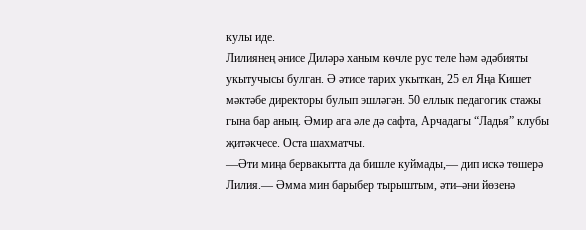кулы иде.
Лилиянең әнисе Диләрә ханым көчле рус теле һәм әдәбияты укытучысы булган. Ә әтисе тарих укыткан, 25 ел Яңа Кишет мәктәбе директоры булып эшләгән. 50 еллык педагогик стажы гына бар аның. Әмир ага әле дә сафта, Арчадагы “Ладья” клубы җитәкчесе. Оста шахматчы.
—Әти миңа бервакытта да бишле куймады,— дип искә төшерә Лилия.— Әмма мин барыбер тырыштым, әти–әни йөзенә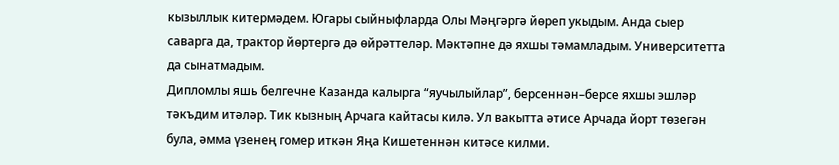кызыллык китермәдем. Югары сыйныфларда Олы Мәңгәргә йөреп укыдым. Анда сыер саварга да, трактор йөртергә дә өйрәттеләр. Мәктәпне дә яхшы тәмамладым. Университетта да сынатмадым.
Дипломлы яшь белгечне Казанда калырга “яучылыйлар”, берсеннән–берсе яхшы эшләр тәкъдим итәләр. Тик кызның Арчага кайтасы килә. Ул вакытта әтисе Арчада йорт төзегән була, әмма үзенең гомер иткән Яңа Кишетеннән китәсе килми.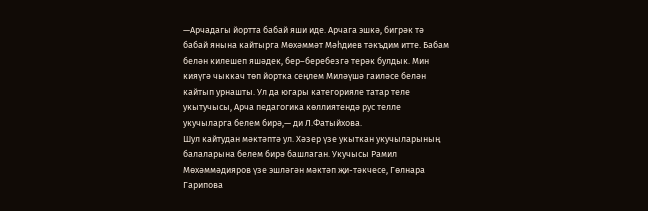—Арчадагы йортта бабай яши иде. Арчага эшкә, бигрәк тә бабай янына кайтырга Мөхәммәт Мәһдиев тәкъдим итте. Бабам белән килешеп яшәдек, бер–беребезгә терәк булдык. Мин кияүгә чыккач төп йортка сеңлем Миләүшә гаиләсе белән кайтып урнашты. Ул да югары категорияле татар теле укытучысы, Арча педагогика көллиятендә рус телле укучыларга белем бирә,— ди Л.Фатыйхова.
Шул кайтудан мәктәптә ул. Хәзер үзе укыткан укучыларының балаларына белем бирә башлаган. Укучысы Рамил Мөхәммәдияров үзе эшләгән мәктәп җи-тәкчесе, Гөлнара Гарипова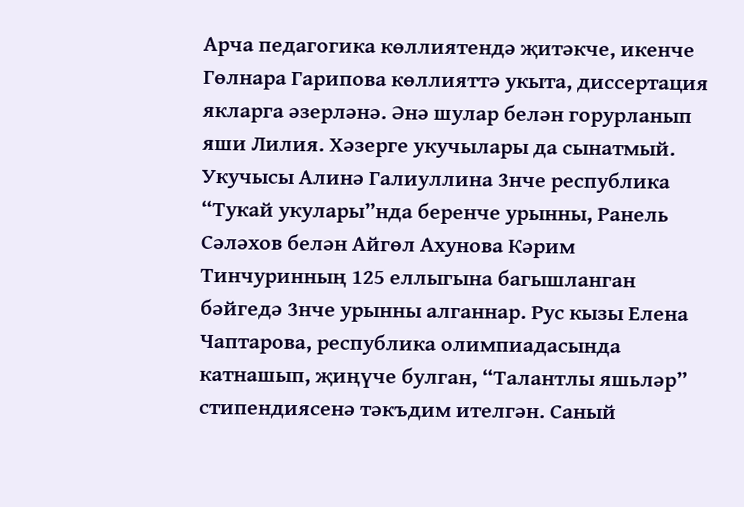Арча педагогика көллиятендә җитәкче, икенче Гөлнара Гарипова көллияттә укыта, диссертация якларга әзерләнә. Әнә шулар белән горурланып яши Лилия. Хәзерге укучылары да сынатмый. Укучысы Алинә Галиуллина 3нче республика “Тукай укулары”нда беренче урынны, Ранель Сәләхов белән Айгөл Ахунова Кәрим Тинчуринның 125 еллыгына багышланган бәйгедә 3нче урынны алганнар. Рус кызы Елена Чаптарова, республика олимпиадасында катнашып, җиңүче булган, “Талантлы яшьләр” стипендиясенә тәкъдим ителгән. Саный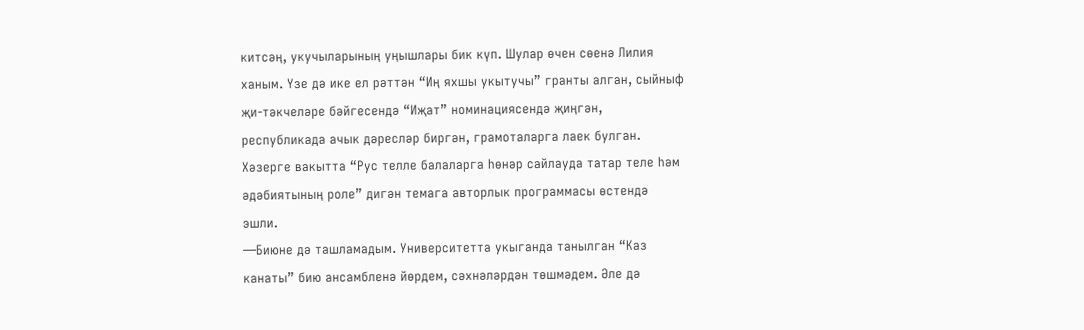китсәң, укучыларының уңышлары бик күп. Шулар өчен сөенә Лилия ханым. Үзе дә ике ел рәттән “Иң яхшы укытучы” гранты алган, сыйныф җи-тәкчеләре бәйгесендә “Иҗат” номинациясендә җиңгән, республикада ачык дәресләр биргән, грамоталарга лаек булган. Хәзерге вакытта “Рус телле балаларга һөнәр сайлауда татар теле һәм әдәбиятының роле” дигән темага авторлык программасы өстендә эшли.
—Биюне дә ташламадым. Университетта укыганда танылган “Каз канаты” бию ансамбленә йөрдем, сәхнәләрдән төшмәдем. Әле дә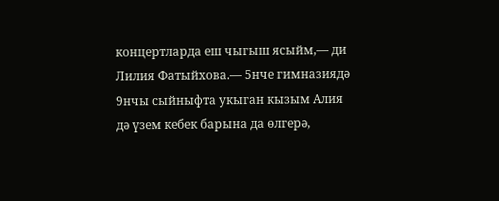концертларда еш чыгыш ясыйм,— ди Лилия Фатыйхова.— 5нче гимназиядә 9нчы сыйныфта укыган кызым Алия дә үзем кебек барына да өлгерә,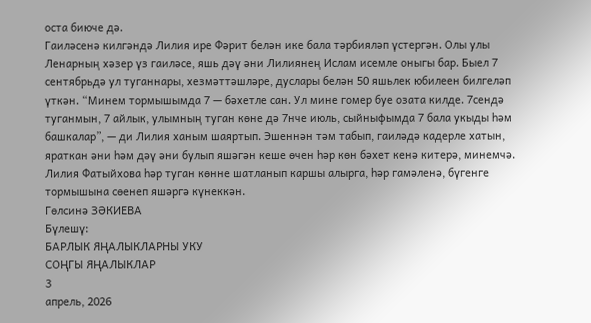оста биюче дә.
Гаиләсенә килгәндә Лилия ире Фәрит белән ике бала тәрбияләп үстергән. Олы улы Ленарның хәзер үз гаиләсе, яшь дәү әни Лилиянең Ислам исемле оныгы бар. Быел 7 сентябрьдә ул туганнары, хезмәттәшләре, дуслары белән 50 яшьлек юбилеен билгеләп үткән. “Минем тормышымда 7 — бәхетле сан. Ул мине гомер буе озата килде. 7сендә туганмын, 7 айлык, улымның туган көне дә 7нче июль, сыйныфымда 7 бала укыды һәм башкалар”, — ди Лилия ханым шаяртып. Эшеннән тәм табып, гаиләдә кадерле хатын, яраткан әни һәм дәү әни булып яшәгән кеше өчен һәр көн бәхет кенә китерә, минемчә. Лилия Фатыйхова һәр туган көнне шатланып каршы алырга, һәр гамәленә, бүгенге тормышына сөенеп яшәргә күнеккән.
Гөлсинә ЗӘКИЕВА
Бүлешү:
БАРЛЫК ЯҢАЛЫКЛАРНЫ УКУ
СОҢГЫ ЯҢАЛЫКЛАР
3
апрель, 2026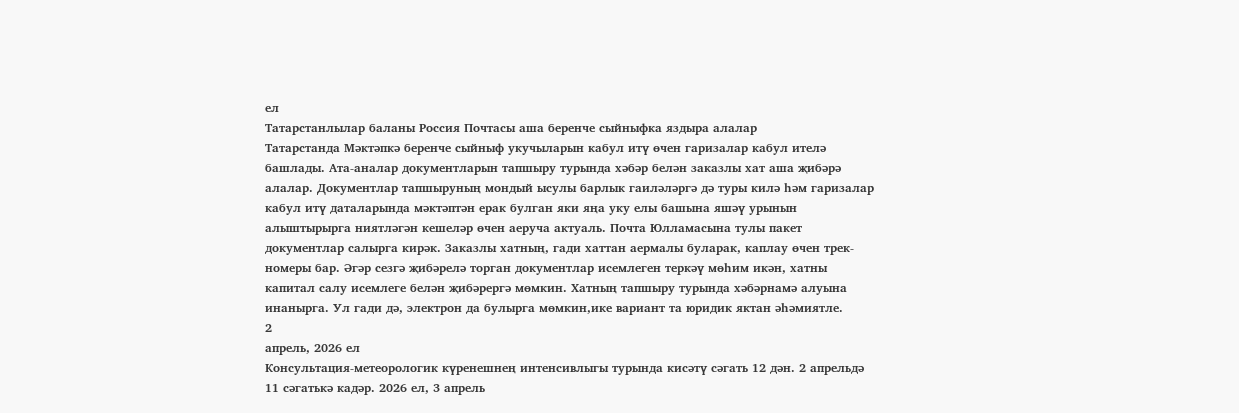ел
Татарстанлылар баланы Россия Почтасы аша беренче сыйныфка яздыра алалар
Татарстанда Мәктәпкә беренче сыйныф укучыларын кабул итү өчен гаризалар кабул ителә башлады. Ата-аналар документларын тапшыру турында хәбәр белән заказлы хат аша җибәрә алалар. Документлар тапшыруның мондый ысулы барлык гаиләләргә дә туры килә һәм гаризалар кабул итү даталарында мәктәптән ерак булган яки яңа уку елы башына яшәү урынын алыштырырга ниятләгән кешеләр өчен аеруча актуаль. Почта Юлламасына тулы пакет документлар салырга кирәк. Заказлы хатның, гади хаттан аермалы буларак, каплау өчен трек-номеры бар. Әгәр сезгә җибәрелә торган документлар исемлеген теркәү мөһим икән, хатны капитал салу исемлеге белән җибәрергә мөмкин. Хатның тапшыру турында хәбәрнамә алуына инанырга. Ул гади дә, электрон да булырга мөмкин,ике вариант та юридик яктан әһәмиятле.
2
апрель, 2026 ел
Консультация-метеорологик күренешнең интенсивлыгы турында кисәтү сәгать 12 дән. 2 апрельдә 11 сәгатькә кадәр. 2026 ел, 3 апрель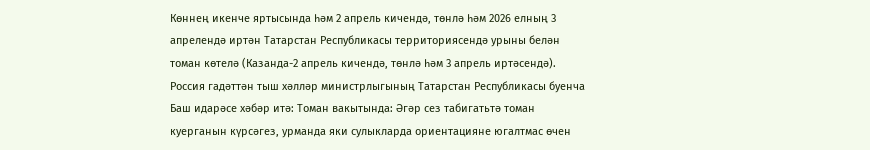Көннең икенче яртысында һәм 2 апрель кичендә, төнлә һәм 2026 елның 3 апрелендә иртән Татарстан Республикасы территориясендә урыны белән томан көтелә (Казанда-2 апрель кичендә, төнлә һәм 3 апрель иртәсендә). Россия гадәттән тыш хәлләр министрлыгының Татарстан Республикасы буенча Баш идарәсе хәбәр итә: Томан вакытында: Әгәр сез табигатьтә томан куерганын күрсәгез, урманда яки сулыкларда ориентацияне югалтмас өчен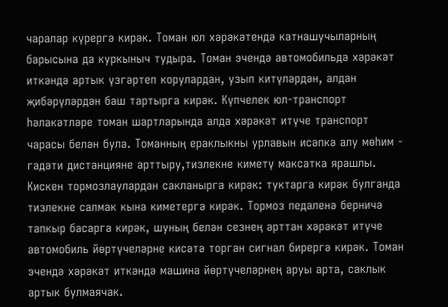чаралар күрергә кирәк. Томан юл хәрәкәтендә катнашучыларның барысына да куркыныч тудыра. Томан эчендә автомобильдә хәрәкәт иткәндә артык үзгәртеп корулардан, узып китүләрдән, алдан җибәрүләрдән баш тартырга кирәк. Күпчелек юл-транспорт һәлакәтләре томан шартларында алда хәрәкәт итүче транспорт чарасы белән була. Томанның ераклыкны урлавын исәпкә алу мөһим - гадәти дистанцияне арттыру,тизлекне киметү максатка ярашлы. Кискен тормозлаулардан сакланырга кирәк: туктарга кирәк булганда тизлекне салмак кына киметергә кирәк. Тормоз педаленә берничә тапкыр басарга кирәк, шуның белән сезнең арттан хәрәкәт итүче автомобиль йөртүчеләрне кисәтә торган сигнал бирергә кирәк. Томан эчендә хәрәкәт иткәндә машина йөртүчеләрнең аруы арта, саклык артык булмаячак.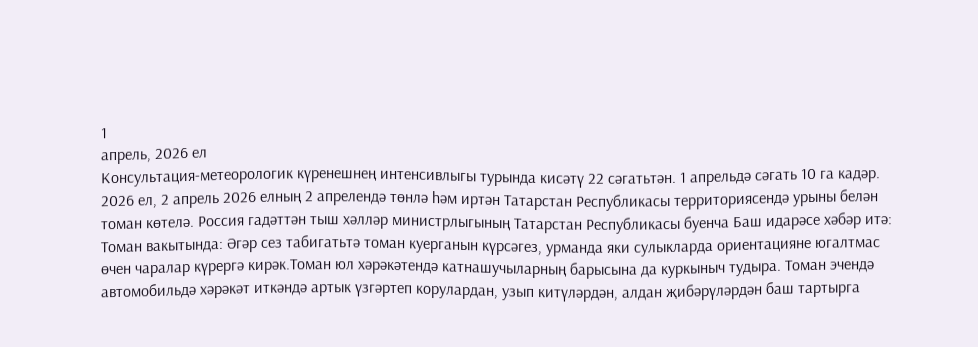1
апрель, 2026 ел
Консультация-метеорологик күренешнең интенсивлыгы турында кисәтү 22 сәгатьтән. 1 апрельдә сәгать 10 га кадәр.
2026 ел, 2 апрель 2026 елның 2 апрелендә төнлә һәм иртән Татарстан Республикасы территориясендә урыны белән томан көтелә. Россия гадәттән тыш хәлләр министрлыгының Татарстан Республикасы буенча Баш идарәсе хәбәр итә: Томан вакытында: Әгәр сез табигатьтә томан куерганын күрсәгез, урманда яки сулыкларда ориентацияне югалтмас өчен чаралар күрергә кирәк.Томан юл хәрәкәтендә катнашучыларның барысына да куркыныч тудыра. Томан эчендә автомобильдә хәрәкәт иткәндә артык үзгәртеп корулардан, узып китүләрдән, алдан җибәрүләрдән баш тартырга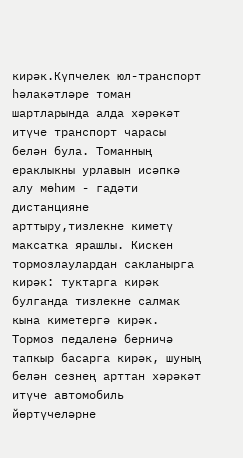кирәк.Күпчелек юл-транспорт һәлакәтләре томан шартларында алда хәрәкәт итүче транспорт чарасы белән була. Томанның ераклыкны урлавын исәпкә алу мөһим - гадәти дистанцияне арттыру,тизлекне киметү максатка ярашлы. Кискен тормозлаулардан сакланырга кирәк: туктарга кирәк булганда тизлекне салмак кына киметергә кирәк. Тормоз педаленә берничә тапкыр басарга кирәк, шуның белән сезнең арттан хәрәкәт итүче автомобиль йөртүчеләрне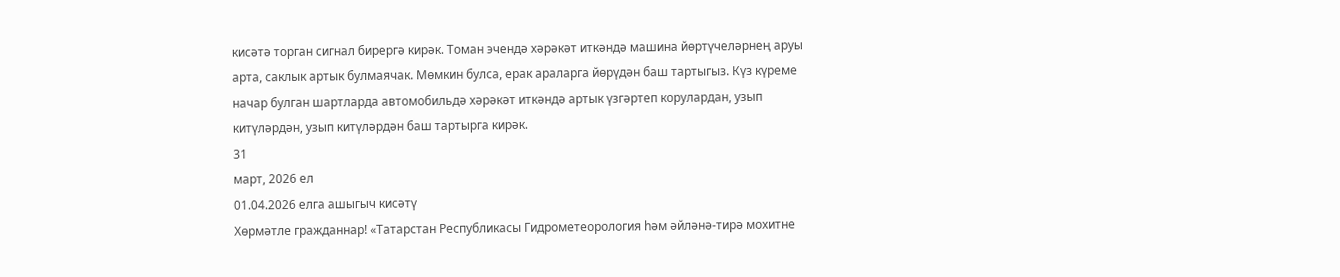кисәтә торган сигнал бирергә кирәк. Томан эчендә хәрәкәт иткәндә машина йөртүчеләрнең аруы арта, саклык артык булмаячак. Мөмкин булса, ерак араларга йөрүдән баш тартыгыз. Күз күреме начар булган шартларда автомобильдә хәрәкәт иткәндә артык үзгәртеп корулардан, узып китүләрдән, узып китүләрдән баш тартырга кирәк.
31
март, 2026 ел
01.04.2026 елга ашыгыч кисәтү
Хөрмәтле гражданнар! «Татарстан Республикасы Гидрометеорология һәм әйләнә-тирә мохитне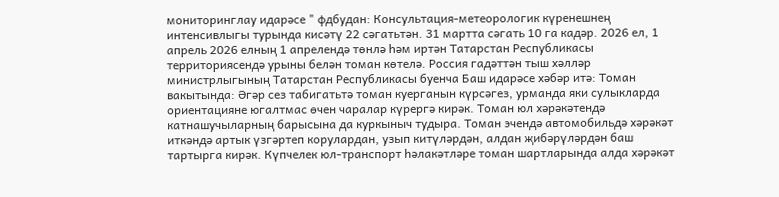мониторинглау идарәсе " фдбудан: Консультация-метеорологик күренешнең интенсивлыгы турында кисәтү 22 сәгатьтән. 31 мартта сәгать 10 га кадәр. 2026 ел, 1 апрель 2026 елның 1 апрелендә төнлә һәм иртән Татарстан Республикасы территориясендә урыны белән томан көтелә. Россия гадәттән тыш хәлләр министрлыгының Татарстан Республикасы буенча Баш идарәсе хәбәр итә: Томан вакытында: Әгәр сез табигатьтә томан куерганын күрсәгез, урманда яки сулыкларда ориентацияне югалтмас өчен чаралар күрергә кирәк. Томан юл хәрәкәтендә катнашучыларның барысына да куркыныч тудыра. Томан эчендә автомобильдә хәрәкәт иткәндә артык үзгәртеп корулардан, узып китүләрдән, алдан җибәрүләрдән баш тартырга кирәк. Күпчелек юл-транспорт һәлакәтләре томан шартларында алда хәрәкәт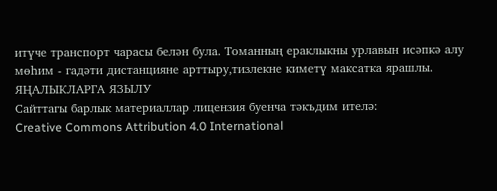итүче транспорт чарасы белән була. Томанның ераклыкны урлавын исәпкә алу мөһим - гадәти дистанцияне арттыру,тизлекне киметү максатка ярашлы.
ЯҢАЛЫКЛАРГА ЯЗЫЛУ
Сайттагы барлык материаллар лицензия буенча тәкъдим ителә:
Creative Commons Attribution 4.0 International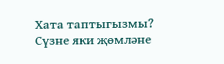Хата таптыгызмы?
Сүзне яки җөмләне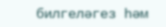билгеләгез һәм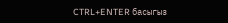CTRL+ENTER басыгыз